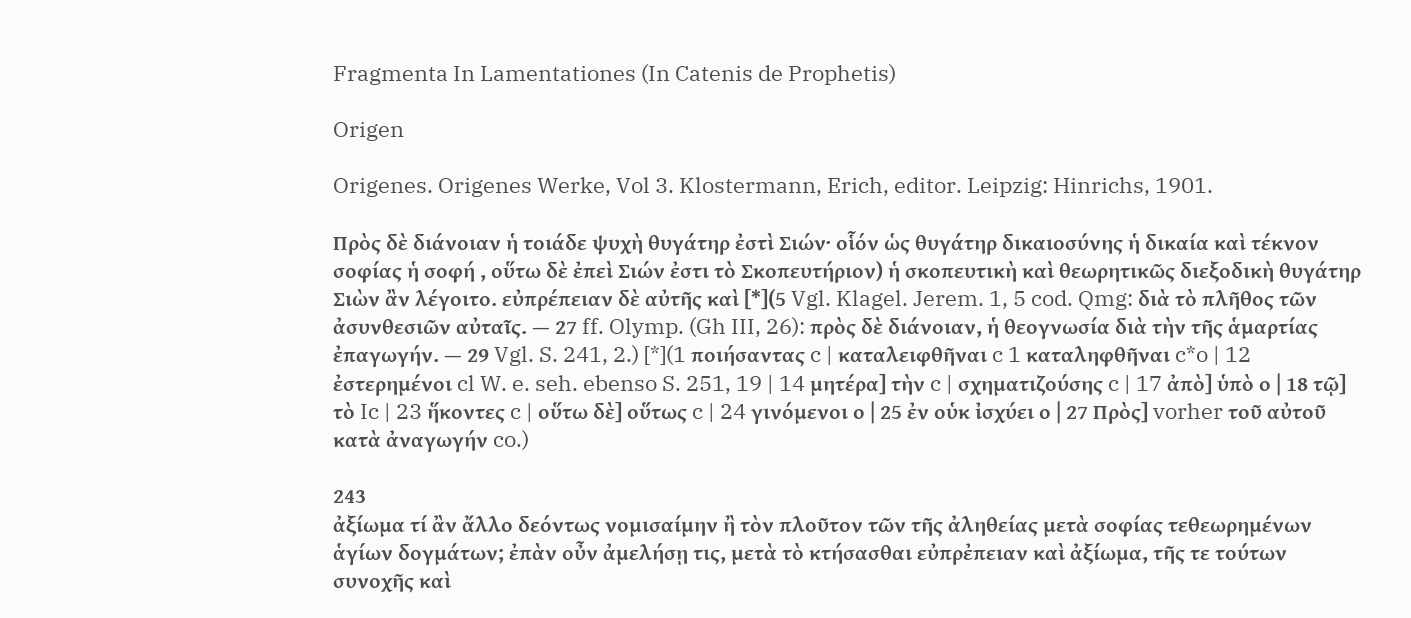Fragmenta In Lamentationes (In Catenis de Prophetis)

Origen

Origenes. Origenes Werke, Vol 3. Klostermann, Erich, editor. Leipzig: Hinrichs, 1901.

Πρὸς δὲ διάνοιαν ἡ τοιάδε ψυχὴ θυγάτηρ ἐστὶ Σιών· οἷόν ὡς θυγάτηρ δικαιοσύνης ἡ δικαία καὶ τέκνον σοφίας ἡ σοφή , οὕτω δὲ ἐπεὶ Σιών ἐστι τὸ Σκοπευτήριον) ἡ σκοπευτικὴ καὶ θεωρητικῶς διεξοδικὴ θυγάτηρ Σιὼν ἂν λέγοιτο. εὐπρέπειαν δὲ αὐτῆς καὶ [*](5 Vgl. Klagel. Jerem. 1, 5 cod. Qmg: διὰ τὸ πλῆθος τῶν ἀσυνθεσιῶν αὐταῖς. — 27 ff. Olymp. (Gh III, 26): πρὸς δὲ διάνοιαν, ἡ θεογνωσία διὰ τὴν τῆς ἁμαρτίας ἐπαγωγήν. — 29 Vgl. S. 241, 2.) [*](1 ποιήσαντας c | καταλειφθῆναι c 1 καταληφθῆναι c*o | 12 ἐστερημένοι cl W. e. seh. ebenso S. 251, 19 | 14 μητέρα] τὴν c | σχηματιζούσης c | 17 ἀπὸ] ὑπὸ ο | 18 τῷ] τὸ Ic | 23 ἥκοντες c | οὕτω δὲ] οὕτως c | 24 γινόμενοι ο | 25 ἐν οὑκ ἰσχύει ο | 27 Πρὸς] vorher τοῦ αὐτοῦ κατὰ ἀναγωγήν co.)

243
ἀξίωμα τί ἂν ἄλλο δεόντως νομισαίμην ἢ τὸν πλοῦτον τῶν τῆς ἀληθείας μετὰ σοφίας τεθεωρημένων ἁγίων δογμάτων; ἐπὰν οὖν ἀμελήσῃ τις, μετὰ τὸ κτήσασθαι εὐπρἐπειαν καὶ ἀξίωμα, τῆς τε τούτων συνοχῆς καὶ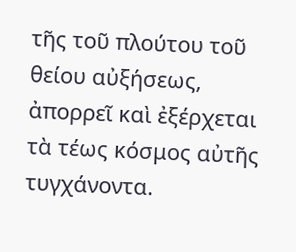τῆς τοῦ πλούτου τοῦ θείου αὐξήσεως, ἀπορρεῖ καὶ ἐξέρχεται τὰ τέως κόσμος αὐτῆς τυγχάνοντα.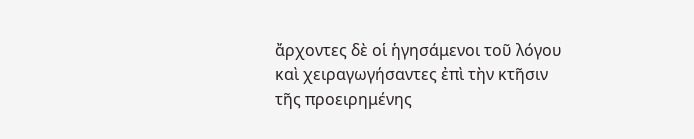ἄρχοντες δὲ οἱ ἡγησάμενοι τοῦ λόγου καὶ χειραγωγήσαντες ἐπὶ τὴν κτῆσιν τῆς προειρημένης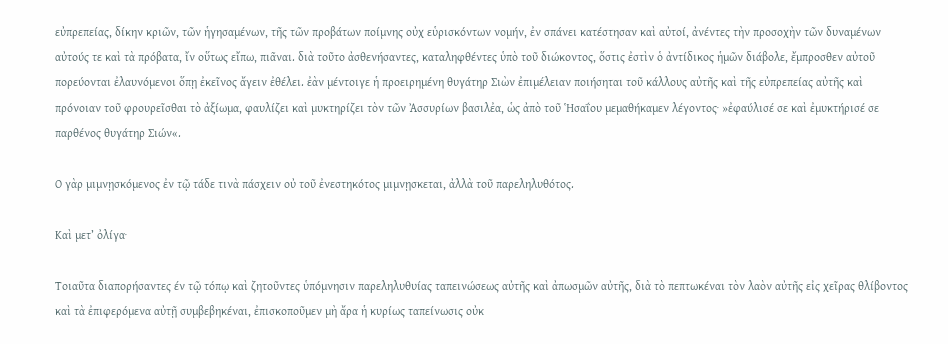εὐπρεπείας, δίκην κριῶν, τῶν ἡγησαμένων, τῆς τῶν προβάτων ποίμνης οὐχ εὑρισκόντων νομήν, ἐν σπάνει κατέστησαν καὶ αὐτοί, ἀνέντες τὴν προσοχὴν τῶν δυναμένων αὐτούς τε καὶ τὰ πρόβατα, ἴν οὕτως εἴπω, πιᾶναι. διὰ τοῦτο ἀσθενήσαντες, καταληφθέντες ὑπὸ τοῦ διώκοντος, ὅστις ἐστὶν ὁ ἀντίδικος ἡμῶν διάβολε, ἔμπροσθεν αὐτοῦ πορεύονται ἐλαυνόμενοι ὅπῃ ἐκεῖνος ἄγειν ἐθέλει. ἐὰν μέντοιγε ἡ προειρημένη θυγάτηρ Σιὼν ἐπιμέλειαν ποιήσηται τοῦ κάλλους αὐτῆς καὶ τῆς εὐπρεπείας αὐτῆς καὶ πρόνοιαν τοῦ φρουρεῖσθαι τὸ ἀξίωμα, φαυλίζει καὶ μυκτηρίζει τὸν τῶν Ἀσσυρίων βασιλἐα, ὡς ἀπὸ τοῦ Ἡσαΐου μεμαθήκαμεν λέγοντος· »ἐφαύλισέ σε καὶ ἐμυκτήρισέ σε παρθένος θυγάτηρ Σιών«.

Ο γὰρ μιμνῃσκόμενος ἐν τῷ τάδε τινὰ πάσχειν οὐ τοῦ ἐνεστηκότος μιμνῃσκεται, ἀλλὰ τοῦ παρεληλυθότος.

Καὶ μετ’ ὀλίγα·

Τοιαῦτα διαπορήσαντες έν τῷ τόπῳ καὶ ζητοῦντες ὑπόμνησιν παρεληλυθυίας ταπεινώσεως αὐτῆς καὶ ἀπωσμῶν αὐτῆς, διὰ τὸ πεπτωκέναι τὸν λαὸν αὐτῆς εἰς χεῖρας θλίβοντος καὶ τὰ ἐπιφερόμενα αὐτῇ συμβεβηκέναι, ἐπισκοποῦμεν μὴ ἄρα ἡ κυρίως ταπείνωσις οὐκ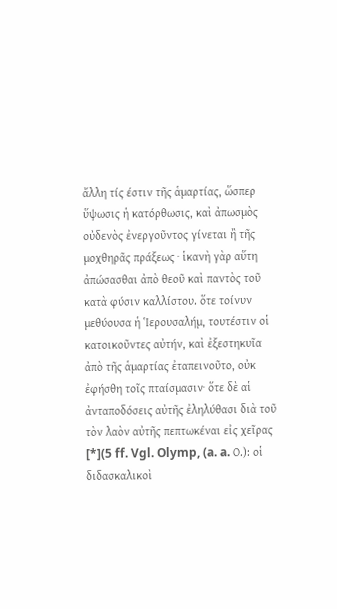ἄλλη τίς έστιν τῆς ἁμαρτίας, ὥσπερ ὕψωσις ἡ κατόρθωσις, καὶ ἀπωσμὸς οὐδενὸς ἐνεργοῦντος γίνεται ἢ τῆς μοχθηρᾶς πράξεως · ἱκανὴ γὰρ αὕτη ἀπώσασθαι ἀπὸ θεοῦ καὶ παντὸς τοῦ κατὰ φύσιν καλλίστου. ὅτε τοίνυν μεθύουσα ἡ Ἱερουσαλήμ, τουτέστιν οἱ κατοικοῦντες αὐτήν, καὶ ἐξεστηκυῖα ἀπὸ τῆς ἁμαρτίας ἐταπεινοῦτο, οὐκ ἐφήσθη τοῖς πταίσμασιν· ὅτε δὲ αἱ ἀνταποδόσεις αὐτῆς ἐληλύθασι διὰ τοῦ τὸν λαὸν αὐτῆς πεπτωκέναι εἰς χεῖρας [*](5 ff. Vgl. Olymp, (a. a. Ο.): οἱ διδασκαλικοὶ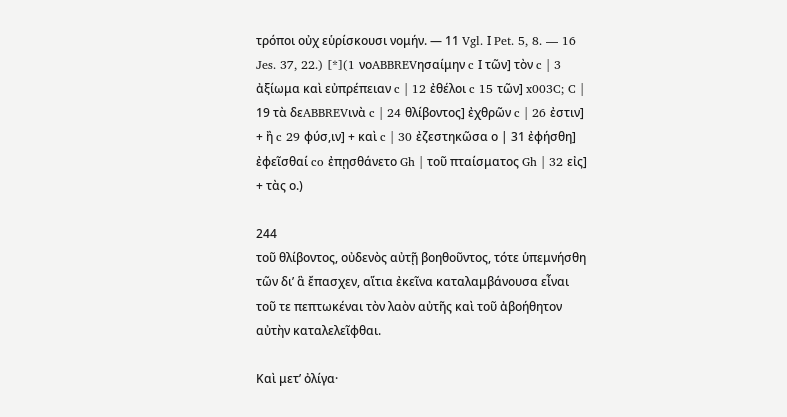τρόποι οὐχ εὑρίσκουσι νομήν. — 11 Vgl. Ι Pet. 5, 8. — 16 Jes. 37, 22.) [*](1 νοABBREVησαίμην c Ι τῶν] τὸν c | 3 ἀξίωμα καὶ εὐπρέπειαν c | 12 ἐθέλοι c 15 τῶν] x003C; C | 19 τὰ δεABBREVινὰ c | 24 θλίβοντος] ἐχθρῶν c | 26 ἐστιν] + ἢ c 29 φύσ,ιν] + καὶ c | 30 ἐζεστηκῶσα ο | 31 ἐφήσθη] ἐφεῖσθαί co ἐπῃσθάνετο Gh | τοῦ πταίσματος Gh | 32 εἰς] + τὰς ο.)

244
τοῦ θλίβοντος, οὐδενὸς αὐτῇ βοηθοῦντος, τότε ὑπεμνήσθη τῶν δι’ ἃ ἔπασχεν, αἵτια ἐκεῖνα καταλαμβάνουσα εἶναι τοῦ τε πεπτωκέναι τὸν λαὸν αὐτῆς καὶ τοῦ ἀβοήθητον αὐτὴν καταλελεῖφθαι.

Καὶ μετ’ ὀλίγα·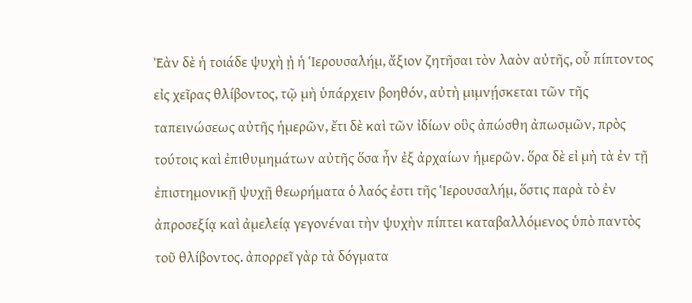Ἐὰν δὲ ἡ τοιάδε ψυχὴ ᾐ ἡ Ἱερουσαλήμ, ἄξιον ζητῆσαι τὸν λαὸν αὐτῆς, οὗ πίπτοντος εἰς χεῖρας θλίβοντος, τῷ μὴ ὑπάρχειν βοηθόν, αὐτὴ μιμνῄσκεται τῶν τῆς ταπεινώσεως αὐτῆς ἡμερῶν, ἔτι δὲ καὶ τῶν ἰδίων οὓς ἀπώσθη ἀπωσμῶν, πρὸς τούτοις καὶ ἐπιθυμημάτων αὐτῆς ὅσα ἦν ἐξ ἀρχαίων ἡμερῶν. ὅρα δὲ εἰ μὴ τὰ ἐν τῇ ἐπιστημονικῇ ψυχῇ θεωρήματα ὁ λαός ἐστι τῆς Ἱερουσαλήμ, ὅστις παρὰ τὸ ἐν ἀπροσεξίᾳ καὶ ἀμελείᾳ γεγονέναι τὴν ψυχὴν πίπτει καταβαλλόμενος ὑπὸ παντὸς τοῦ θλίβοντος. ἀπορρεῖ γὰρ τὰ δόγματα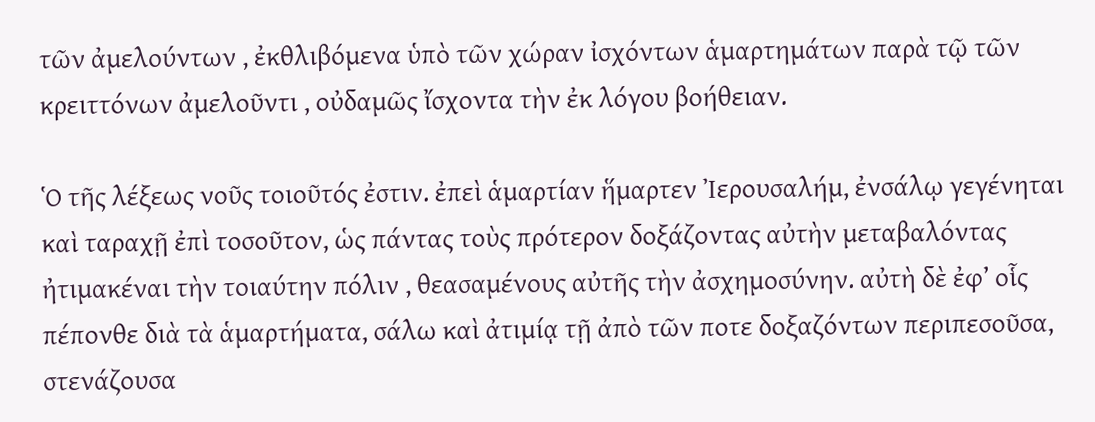τῶν ἀμελούντων , ἐκθλιβόμενα ὑπὸ τῶν χώραν ἰσχόντων ἁμαρτημάτων παρὰ τῷ τῶν κρειττόνων ἀμελοῦντι , οὐδαμῶς ἴσχοντα τὴν ἐκ λόγου βοήθειαν.

Ὁ τῆς λέξεως νοῦς τοιοῦτός ἐστιν. ἐπεὶ ἁμαρτίαν ἥμαρτεν Ἰερουσαλήμ, ἐνσάλῳ γεγένηται καὶ ταραχῇ ἐπὶ τοσοῦτον, ὡς πάντας τοὺς πρότερον δοξάζοντας αὐτὴν μεταβαλόντας ἠτιμακέναι τὴν τοιαύτην πόλιν , θεασαμένους αὐτῆς τὴν ἀσχημοσύνην. αὐτὴ δὲ ἐφ’ οἷς πέπονθε διὰ τὰ ἁμαρτήματα, σάλω καὶ ἀτιμίᾳ τῇ ἀπὸ τῶν ποτε δοξαζόντων περιπεσοῦσα, στενάζουσα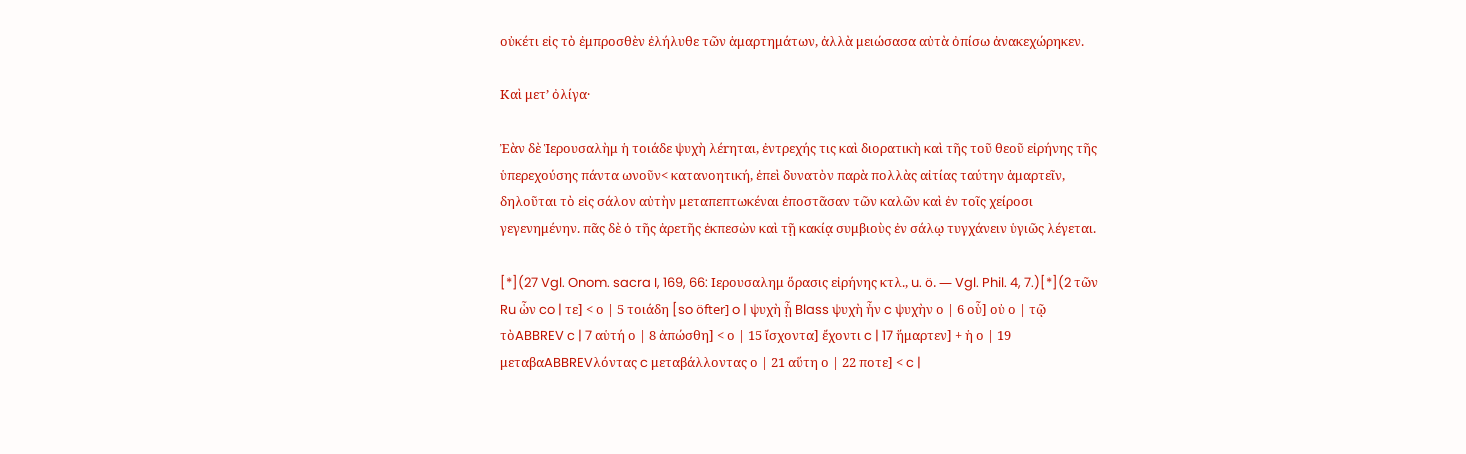οὐκέτι εἰς τὸ ἐμπροσθὲν ἐλήλυθε τῶν ἁμαρτημάτων, ἀλλὰ μειώσασα αὐτὰ ὀπίσω ἀνακεχώρηκεν.

Καὶ μετ’ ὀλίγα·

Ἐὰν δὲ Ἱερουσαλὴμ ἡ τοιάδε ψυχὴ λέrηται, ἐντρεχής τις καὶ διορατικὴ καὶ τῆς τοῦ θεοῦ εἰρήνης τῆς ὑπερεχούσης πάντα ωνοῦν< κατανοητική, ἐπεὶ δυνατὸν παρὰ πολλὰς αἰτίας ταύτην ἁμαρτεῖν, δηλοῦται τὸ εἰς σάλον αὐτὴν μεταπεπτωκέναι ἐποστᾶσαν τῶν καλῶν καὶ ἐν τοῖς χείροσι γεγενημένην. πᾶς δὲ ὁ τῆς ἀρετῆς ἐκπεσὼν καὶ τῇ κακίᾳ συμβιοὺς ἐν σάλῳ τυγχάνειν ὑγιῶς λέγεται.

[*](27 Vgl. Onom. sacra I, 169, 66: Ιερουσαλημ ὅρασις εἰρήνης κτλ., u. ö. — Vgl. Phil. 4, 7.)[*](2 τῶν Ru ὧν co | τε] < ο | 5 τοιάδη [so öfter] o | ψυχὴ ᾖ Blass ψυχὴ ἦν c ψυχὴν ο | 6 οὗ] οὐ ο | τῷ τὸABBREV c | 7 αὑτή ο | 8 ἀπώσθη] < ο | 15 ἴσχοντα] ἔχοντι c | 17 ἥμαρτεν] + ἡ ο | 19 μεταβαABBREVλόντας c μεταβάλλοντας ο | 21 αὕτη ο | 22 ποτε] < c |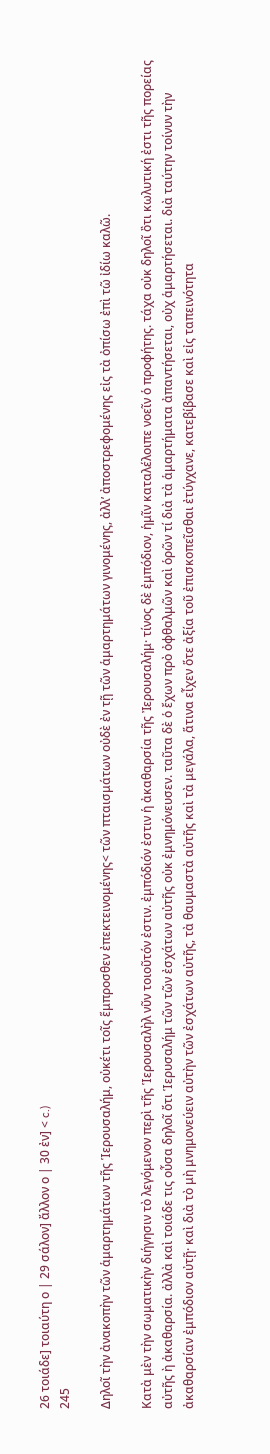26 τοιάδε] τοιαύτη ο | 29 σάλον] ἄλλον ο | 30 ἐν] < c.)
245

Δηλοῖ τὴν ἀνακοπὴν τῶν ἁμαρτημάτων τῆς Ἱερουσαλήμ, οὐκέτι τοῖς ἕμπροσθεν ἐπεκτεινομένης< τῶν πταισμάτων οὐδὲ ἐν τῇ τῶν ἁμαρτημάτων γινομένης, ἀλλ’ ἀποστρεφομένης εἰς τὰ ὀπίσω ἐπὶ τῶ ἰδίω καλῶ.

Κατὰ μὲν τὴν σωματικὴν διήγησιν τὸ λεγόμενον περὶ τῆς Ἱερουσαλὴλ νῦν τοιοῦτόν ἐστιν. ἐμπόδιόν ἐστιν ἡ ἀκαθαρσία τῆς Ἰερουσαλήμ· τίνος δὲ ἐμπόδιον, ἡμῖν καταλέλοιπε νοεῖν ὁ προφήτης. τάχα οὐκ δηλοῖ ὂτι κωλυτική ἐστι τῆς πορείας αὐτῆς ὴ ἀκαθαρσία. ἀλλὰ καὶ τοιάδε τις οὖσα δηλοῖ ὄτι Ἱερυσαλήμ τῶν τῶν ἐσχάτων αὐτῆς οὐκ ἐμνημόνευσεν. ταῦτα δὲ ὁ ἔχων πρὸ ὀφθαλμῶν καὶ ὁρῶν τί διὰ τὰ ἁμαρτήματα ἀπαντήσεται, οὐχ ἁμαρτήσεται. διὰ ταύτην τοίνυν τὴν ἀκαθαρσίαν ἐμπόδιον αὐτῇ· καὶ διὰ τὸ μὴ μνημονεύειν αὐτὴν τῶν ἐσχάτων αὐτῆς, τὰ θαυμαστὰ αὐτῆς καὶ τὰ μεγάλα, ἅτινα εἶχεν ὅτε ἀξία τοῦ ἐπισκοπεῖσθαι ἐτύγχανε, κατεβίβασε καὶ εἰς ταπεινότητα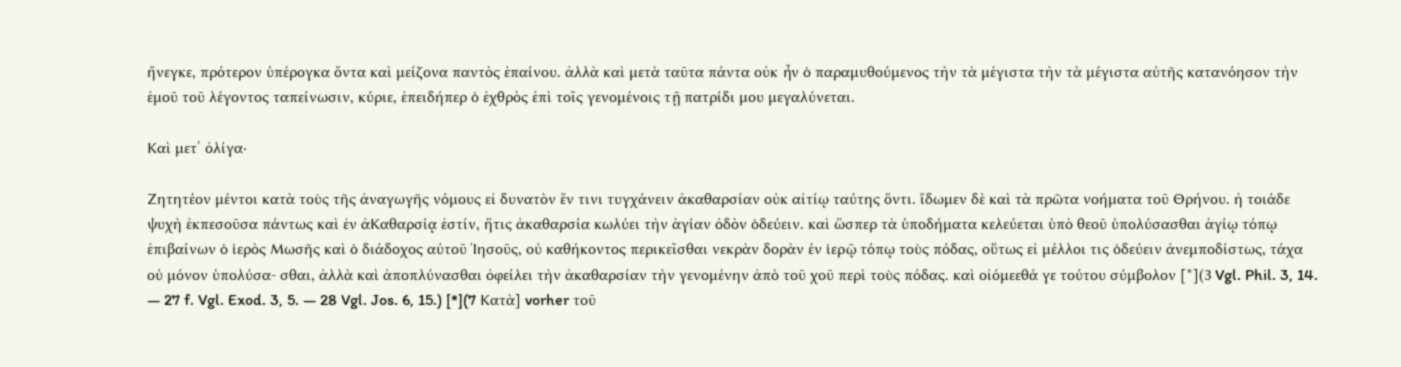ἤνεγκε, πρότερον ὑπέρογκα ὄντα καὶ μείζονα παντὸς ἐπαίνου. ἀλλὰ καὶ μετὰ ταῦτα πάντα οὐκ ἦν ὁ παραμυθούμενος τὴν τὰ μέγιστα τὴν τὰ μέγιστα αὐτῆς κατανόησον τὴν ἐμοῦ τοῦ λέγοντος ταπείνωσιν, κύριε, ἐπειδήπερ ὁ ἐχθρὸς ἐπὶ τοῖς γενομένοις τῇ πατρίδι μου μεγαλύνεται.

Καὶ μετ΄ ὀλίγα·

Ζητητέον μέντοι κατὰ τοὺς τῆς ἀναγωγῆς νόμους εἰ δυνατὸν ἔν τινι τυγχάνειν ἀκαθαρσίαν οὐκ αἰτίῳ ταύτης ὅντι. ἴδωμεν δὲ καὶ τὰ πρῶτα νοήματα τοῦ Θρήνου. ἡ τοιάδε ψυχὴ ἐκπεσοῦσα πάντως καὶ ἐν ἀΚαθαρσίᾳ ἐστίν, ἥτις ἀκαθαρσία κωλύει τὴν ἁγίαν ὀδὸν ὁδεύειν. καὶ ὥσπερ τὰ ὑποδήματα κελεύεται ὑπὸ θεοῦ ὑπολύσασθαι ἁγίῳ τόπῳ ἐπιβαίνων ὁ ἱερὸς Μωσῆς καὶ ὁ διάδοχος αὐτοῦ Ἰησοῦς, οὐ καθήκοντος περικεῖσθαι νεκρὰν δορὰν έν ἱερῷ τόπῳ τοὺς πόδας, οὕτως εἰ μέλλοι τις ὁδεύειν ἀνεμποδίστως, τάχα οὐ μόνον ὑπολύσα- σθαι, ἀλλὰ καὶ ἀποπλύνασθαι ὀφείλει τὴν ἀκαθαρσίαν τὴν γενομένην ἀπὸ τοῦ χοῦ περὶ τοὺς πόδας. καὶ οἰόμεεθά γε τούτου σύμβολον [*](3 Vgl. Phil. 3, 14. — 27 f. Vgl. Exod. 3, 5. — 28 Vgl. Jos. 6, 15.) [*](7 Κατὰ] vorher τοῦ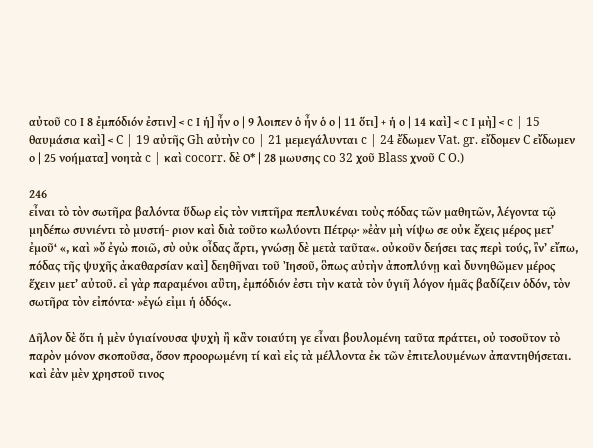αὐτοῦ co Ι 8 ἐμπόδιόν ἐστιν] < c Ι ἡ] ἦν ο | 9 λοιπεν ὁ ἦν ὁ ο | 11 ὅτι] + ἡ ο | 14 καὶ] < c Ι μὴ] < c | 15 θαυμάσια καὶ] < C | 19 αὐτῆς Gh αὐτὴν co | 21 μεμεγάλυνται c | 24 ἔδωμεν Vat. gr. εἴδομεν C εἴδωμεν ο | 25 νοήματα] νοητὰ c | καὶ cocorr. δὲ Ο* | 28 μωυσης co 32 χοῦ Blass χνοῦ C O.)

246
εἶναι τὸ τὸν σωτῆρα βαλόντα ὕδωρ εἰς τὸν νιπτῆρα πεπλυκέναι τοὺς πόδας τῶν μαθητῶν, λέγοντα τῷ μηδέπω συνιέντι τὸ μυστή- ριον καὶ διὰ τοῦτο κωλύοντι Πέτρῳ· »ἐὰν μὴ νίψω σε οὐκ ἔχεις μέρος μετ’ ἐμοῦ‘ «, καὶ »ὄ ἐγὼ ποιῶ, σὺ οὐκ οἶδας ἄρτι, γνώσῃ δὲ μετὰ ταῦτα«. οὐκοῦν δεήσει τας περὶ τούς, ἲν’ εἴπω, πόδας τῆς ψυχῆς ἀκαθαρσίαν καὶ] δεηθῆναι τοῦ Ἰησοῦ, ὃπως αὐτὴν ἀποπλύνῃ καὶ δυνηθῶμεν μέρος ἕχειν μετ’ αὐτοῦ. εἰ γὰρ παραμένοι αὒτη, ἐμπόδιόν ἐστι τὴν κατὰ τὸν ὑγιῆ λόγον ἡμᾶς βαδίζειν ὁδόν, τὸν σωτῆρα τὸν εἰπόντα· »ἐγώ εἰμι ἡ ὁδός«.

Δῆλον δὲ ὅτι ἡ μὲν ὑγιαίνουσα ψυχὴ ἢ κἂν τοιαύτη γε εἶναι βουλομένη ταῦτα πράττει, οὐ τοσοῦτον τὸ παρὸν μόνον σκοποῦσα, ὅσον προορωμένη τί καὶ εἰς τὰ μέλλοντα ἐκ τῶν ἐπιτελουμένων ἀπαντηθήσεται. καὶ ἐὰν μὲν χρηστοῦ τινος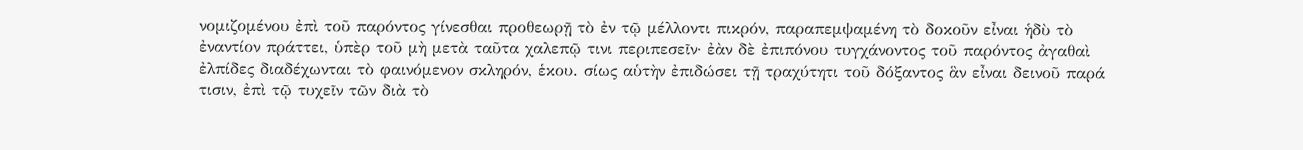νομιζομένου ἐπὶ τοῦ παρόντος γίνεσθαι προθεωρῇ τὸ ἐν τῷ μέλλοντι πικρόν, παραπεμψαμένη τὸ δοκοῦν εἶναι ἡδὺ τὸ ἐναντίον πράττει, ὑπὲρ τοῦ μὴ μετὰ ταῦτα χαλεπῷ τινι περιπεσεῖν· ἐὰν δὲ ἐπιπόνου τυγχάνοντος τοῦ παρόντος ἀγαθαὶ ἐλπίδες διαδέχωνται τὸ φαινόμενον σκληρόν, ἑκου. σίως αὑτὴν ἐπιδώσει τῇ τραχύτητι τοῦ δόξαντος ἃν εἶναι δεινοῦ παρά τισιν, ἐπὶ τῷ τυχεῖν τῶν διὰ τὸ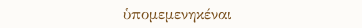ὑπομεμενηκέναι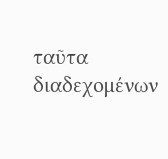ταῦτα διαδεχομένων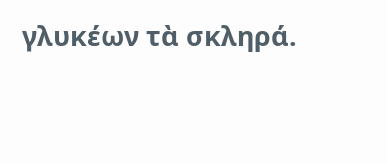γλυκέων τὰ σκληρά.